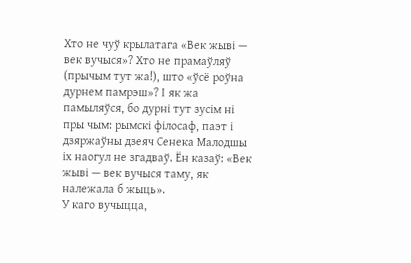Хто не чуў крылатага «Век жыві — век вучыся»? Хто не прамаўляў (прычым тут жа!), што «ўсё роўна дурнем памрэш»? І як жа памыляўся, бо дурні тут зусім ні пры чым: рымскі філосаф, паэт і дзяржаўны дзеяч Сенека Малодшы іх наогул не згадваў. Ён казаў: «Век жыві — век вучыся таму, як належала б жыць».
У каго вучыцца,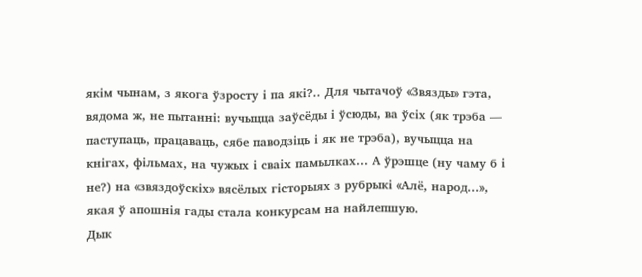якім чынам, з якога ўзросту і па які?.. Для чытачоў «Звязды» гэта, вядома ж, не пытанні: вучыцца заўсёды і ўсюды, ва ўсіх (як трэба — паступаць, працаваць, сябе паводзіць і як не трэба), вучыцца на кнігах, фільмах, на чужых і сваіх памылках... А ўрэшце (ну чаму б і не?) на «звяздоўскіх» вясёлых гісторыях з рубрыкі «Алё, народ...», якая ў апошнія гады стала конкурсам на найлепшую.
Дык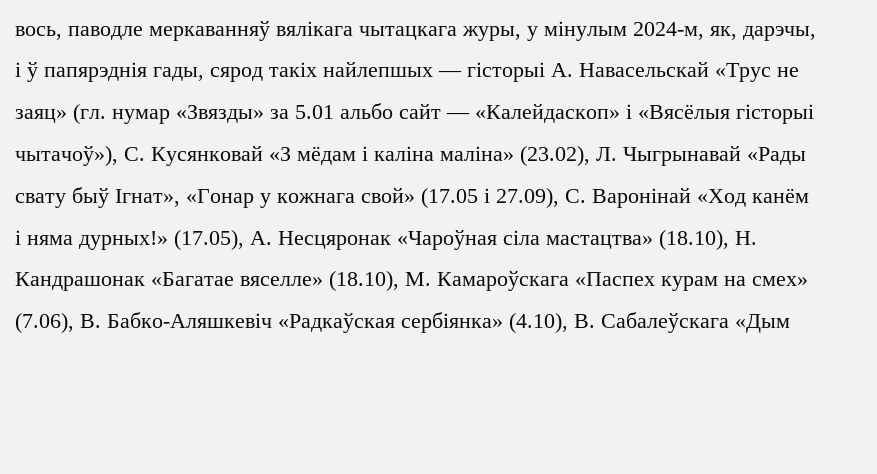вось, паводле меркаванняў вялікага чытацкага журы, у мінулым 2024-м, як, дарэчы, і ў папярэднія гады, сярод такіх найлепшых — гісторыі А. Навасельскай «Трус не заяц» (гл. нумар «Звязды» за 5.01 альбо сайт — «Калейдаскоп» і «Вясёлыя гісторыі чытачоў»), С. Кусянковай «З мёдам і каліна маліна» (23.02), Л. Чыгрынавай «Рады свату быў Ігнат», «Гонар у кожнага свой» (17.05 і 27.09), С. Варонінай «Ход канём і няма дурных!» (17.05), А. Несцяронак «Чароўная сіла мастацтва» (18.10), Н. Кандрашонак «Багатае вяселле» (18.10), М. Камароўскага «Паспех курам на смех» (7.06), В. Бабко-Аляшкевіч «Радкаўская сербіянка» (4.10), В. Сабалеўскага «Дым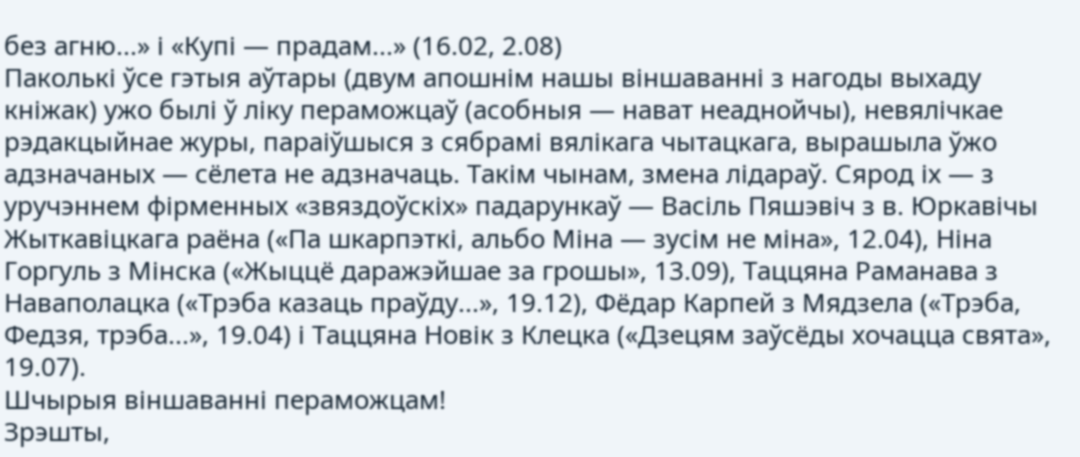без агню...» і «Купі — прадам...» (16.02, 2.08)
Паколькі ўсе гэтыя аўтары (двум апошнім нашы віншаванні з нагоды выхаду кніжак) ужо былі ў ліку пераможцаў (асобныя — нават неаднойчы), невялічкае рэдакцыйнае журы, параіўшыся з сябрамі вялікага чытацкага, вырашыла ўжо адзначаных — сёлета не адзначаць. Такім чынам, змена лідараў. Сярод іх — з уручэннем фірменных «звяздоўскіх» падарункаў — Васіль Пяшэвіч з в. Юркавічы Жыткавіцкага раёна («Па шкарпэткі, альбо Міна — зусім не міна», 12.04), Ніна Горгуль з Мінска («Жыццё даражэйшае за грошы», 13.09), Таццяна Раманава з Наваполацка («Трэба казаць праўду...», 19.12), Фёдар Карпей з Мядзела («Трэба, Федзя, трэба...», 19.04) і Таццяна Новік з Клецка («Дзецям заўсёды хочацца свята», 19.07).
Шчырыя віншаванні пераможцам!
Зрэшты,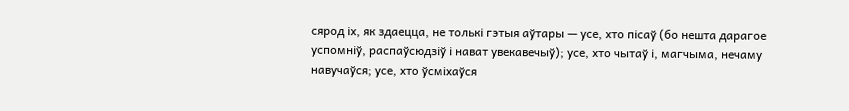сярод іх, як здаецца, не толькі гэтыя аўтары — усе, хто пісаў (бо нешта дарагое успомніў, распаўсюдзіў і нават увекавечыў); усе, хто чытаў і, магчыма, нечаму навучаўся; усе, хто ўсміхаўся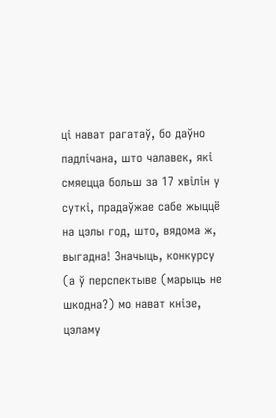ці нават рагатаў, бо даўно падлічана, што чалавек, які смяецца больш за 17 хвілін у суткі, прадаўжае сабе жыццё на цэлы год, што, вядома ж, выгадна! Значыць, конкурсу (а ў перспектыве (марыць не шкодна?) мо нават кнізе, цэламу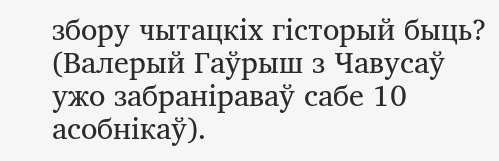збору чытацкіх гісторый быць? (Валерый Гаўрыш з Чавусаў ужо забраніраваў сабе 10 асобнікаў).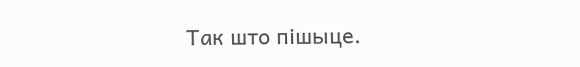Так што пішыце.